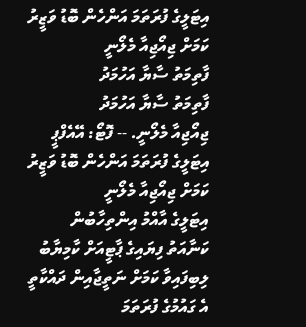އިޓަލީގެ ފުރަތަމަ އަންހެން ބޮޑު ވަޒީރު ކަމަށް ޖިއޯޖިއާ މެލޯނީ
ފާތިމަތު ސާޔާ އަހުމަދު
ފާތިމަތު ސާޔާ އަހުމަދު
ޖިއޯޖިއާ މެލޯނީ. -- ފޮޓޯ: އޭއެފްޕީ
އިޓަލީގެ ފުރަތަމަ އަންހެން ބޮޑު ވަޒީރު ކަމަށް ޖިއޯޖިއާ މެލޯނީ
އިޓަލީގެ އާއްމު އިންތިހާބުން ކަނާއަތު ފިޔައިގެ ޕާޓީއަށް ކާމިޔާބު ލިބިފައިވާ ކަމަށް ނަތީޖާއިން ދައްކާތީ އެ ގައުމުގެ ފުރަތަމަ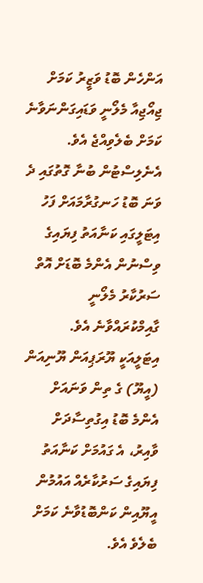އަންހެން ބޮޑު ވަޒީރު ކަމަށް ޖިއޯޖިއާ މެލޯނީ ވަޑައިގަންނަވާނެ ކަމަށް ބެލެވިއްޖެ އެވެ.
އެނެލިސްޓުން ބުނާ ގޮތުގައި ދެ ވަނަ ބޮޑު ހަނގުރާމައަށް ފަހު އިޓަލީގައި ކަނާއަތު ފިޔައިގެ ވިސްނުން އެންމެ ބޮޑަށް އޮތް ސަރުކާރު މެލޯނީ ގާއިމްކުރައްވާނެ އެވެ.
އިޓަލީއަކީ ޔޫރަޕިއަން ޔޫނިއަން (އީޔޫ) ގެ ތިން ވަނައަށް އެންމެ ބޮޑު އިގުތިސާދަށް ވާއިރު، އެ ގައުމަށް ކަނާއަތު ފިޔައިގެ ސަރުކާރެއް އައުމުން އީޔޫއިން ކަންބޮޑުވާނެ ކަމަށް ބެލެވެ އެވެ.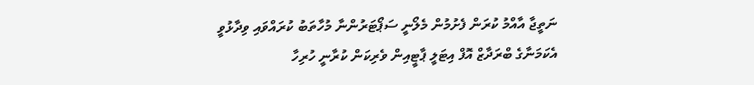ނަތީޖާ އާއްމު ކުރަން ފެށުމުން މެލޯނީ ސަޕޯޓަރުންނާ މުހާތަބު ކުރައްވައި ވިދާޅުވީ އެކަމަނާގެ ބްރަދާޒް އޮފް އިޓަލީ ޕާޓީއިން ވެރިކަން ކުރާނީ ހުރިހާ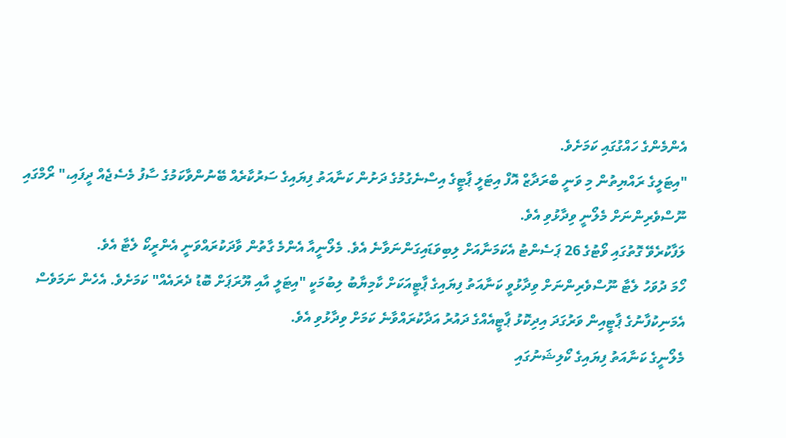އެންމެންގެ ހައްގުގައި ކަމަށެވެ.
"އިޓަލީގެ ރައްޔިތުން މި ވަނީ ބްރަދާޒް އޮފް އިޓަލީ ޕާޓީގެ އިސްނެގުމުގެ ދަށުން ކަނާއަތު ފިޔައިގެ ސަރުކާރެއް ބޭނުންވާކަމުގެ ސާފު މެސެޖެއް ދީފައި،" ރޯމްގައި ނޫސްވެރިންނަށް މެލޯނީ ވިދާޅުވި އެވެ.
ލަފާކުރެވޭ ގޮތުގައި ވޯޓުގެ 26 ޕަސެންޓު އެކަމަނާއަށް ލިބިވަޑައިގަންނަވާނެ އެވެ. މެލޯނީއާ އެންމެ ގާތުން ވާދަކުރައްވަނީ އެންރީކޯ ލެޓާ އެވެ.
ހޯމަ ދުވަހު ލެޓާ ނޫސްވެރިންނަށް ވިދާޅުވީ ކަނާއަތު ފިޔައިގެ ޕާޓީއަކަށް ކާމިޔާބު ލިބުމަކީ "އިޓަލީ އާއި ޔޫރަޕަށް ބޮޑު ދެރައެއް" ކަމަށެވެ. އެހެން ނަމަވެސް އެމަނިކުފާނުގެ ޕާޓީއިން ވަރުގަދަ އިދިކޮޅު ޕާޓީއެއްގެ ދައުރު އަދާކުރައްވާނެ ކަމަށް ވިދާޅުވި އެވެ.
މެލޯނީގެ ކަނާއަތު ފިޔައިގެ ކޯލިޝަނުގައި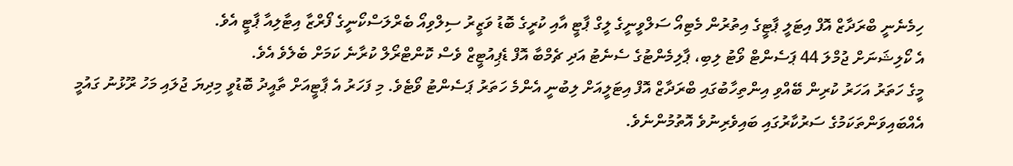ހިމެނެނީ ބްރަދާޒް އޮފް އިޓަލީ ޕާޓީގެ އިތުރުން މެޓިއޯ ސަލްވީނީގެ ލީގް ޕާޓީ އާއި ކުރީގެ ބޮޑު ވަޒީރު ސިލްވިއޯ ބެރްލަސްކޯނީގެ ފޯރްޒާ އިޓާލިއާ ޕާޓީ އެވެ.
އެ ކޯލިޝަނަށް ޖުމްލަ 44 ޕަސެންޓް ވޯޓު ލިބި، ޕާލިމެންޓުގެ ސެނެޓު އަދި ޗެމްބާ އޮފް ޑެޕިއުޓީޒް ވެސް ކޮންޓްރޯލް ކުރާނެ ކަމަށް ބެލެވެ އެވެ.
މީގެ ހަތަރު އަހަރު ކުރިން ބޭއްވި އިންތިހާބުގައި ބްރަދާޒް އޮފް އިޓަލީއަށް ލިބުނީ އެންމެ ހަތަރު ޕަސެންޓު ވޯޓެވެ. މި ފަހަރު އެ ޕާޓީއަށް ތާއީދު ބޮޑުވީ މިދިޔަ ޖުލައި މަހު ރޫޅުނު ގައުމީ އެއްބައިވަންތަކަމުގެ ސަރުކާރުގައި ބައިވެރިނުވެ އޮތުމުންނެވެ.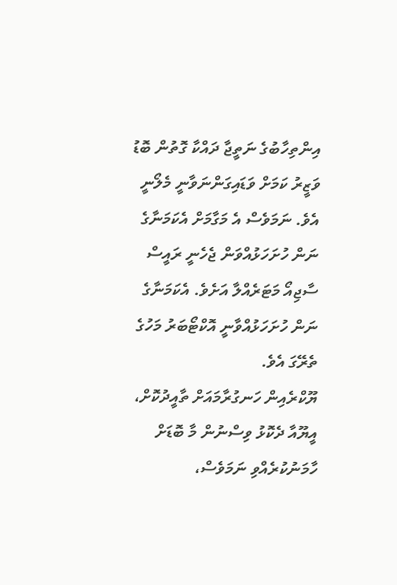އިންތިހާބުގެ ނަތީޖާ ދައްކާ ގޮތުން ބޮޑު ވަޒީރު ކަމަށް ވަޑައިގަންނަވާނީ މެލޯނީ އެވެ. ނަމަވެސް އެ މަގާމަށް އެކަމަނާގެ ނަން ހުށަހަޅުއްވަން ޖެހެނީ ރައީސް ސާޖިއޯ މަޓަރެއްލާ އަށެވެ. އެކަމަނާގެ ނަން ހުށަހަޅުއްވާނީ އޮކްޓޯބަރު މަހުގެ ތެރޭގަ އެވެ.
ޔޫކްރެއިން ހަނގުރާމައަށް ތާއީދުކޮށް، އީޔޫއާ ދެކޮޅު ވިސްނުން މާ ބޮޑަށް ހާމަނުކުރެއްވި ނަމަވެސް،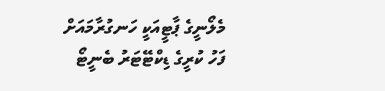މެލޯނީގެ ޕާޓީއަކީ ހަނގުރާމައަށް ފަހު ކުރީގެ ޑިކްޓޭޓަރު ބެނީޓޯ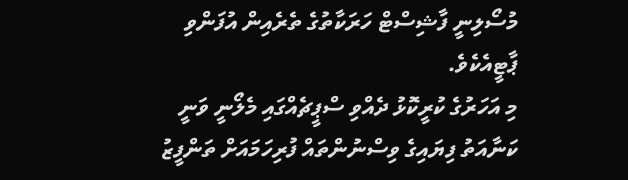މުސޯލިނީ ފާޝިސްޓް ހަރަކާތުގެ ތެރެއިން އުފަންވި ޕާޓީއެކެވެ.
މި އަހަރުގެ ކުރީކޮޅު ދެއްވި ސްޕީޗެއްގައި މެލޯނީ ވަނީ ކަނާއަތު ފިޔައިގެ ވިސްނުންތައް ފުރިހަމައަށް ތަންފީޒު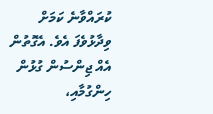ކުރައްވާނެ ކަމަށް ވިދާޅުވެފަ އެވެ. އެގޮތުން އެއް ޖިންސުން ގުޅުން ހިންގުމާއި،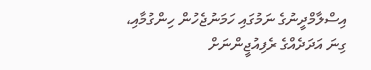އިސްލާމްދީނުގެ ނަމުގައި ހަމަނުޖެހުން ހިންގުމާއި، ގިނަ އަދަދެއްގެ ރެފިއުޖީންނަށް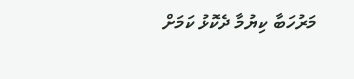މަރުހަބާ ކިޔުމާ ދެކޮޅު ކަމަށް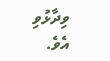ވިދާޅުވި އެވެ.